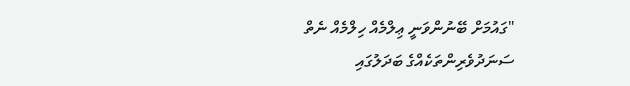"ގައުމަށް ބޭނުންވަނީ ޢިލްމެއް ހިލްމެއް ނެތް ސަނަދުވެރިންތަކެއްގެ ބަދަލުގައި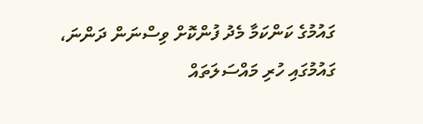ގައުމުގެ ކަންކަމާ މެދު ފުންކޮށް ވިސްނަން ދަންނަ، ގައުމުގައި ހުރި މައްސަލަތައް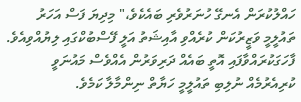ހައްލުކުރަން އެނގޭ ހުނަރުވެރި ބައެކެވެ،" މިދިޔަ ފަސް އަހަރު ތައުލީމީ ވަޒީރުކަން ކުރެއްވި އާއިޝަތު އަލީ ފޭސްބުކްގައި ލިޔުއްވިއެވެ.
ފާހަގަކުރައްވާފައި އޮތީ ބައެއް ދަރިވަރުން އެއްވެސް މައުނަވީ ކުރިއެރުމެއް ނުލިބި ތައުލީމީ ހަޔާތް ނިންމާލާ ކަމެވެ.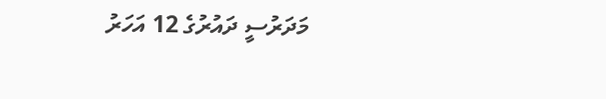މަދަރުސީ ދައުރުގެ 12 އަހަރު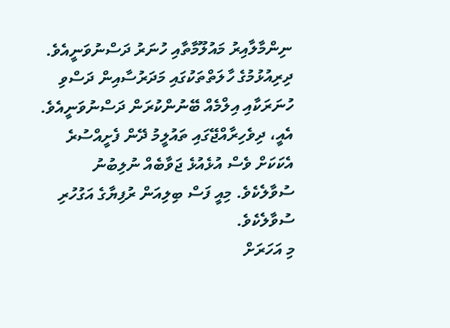ނިންމާލާއިރު މައުލޫމާތާއި ހުނަރު ދަސްނުވަނީއެވެ. ދިރިއުޅުމުގެ ހާލަތްތަކުގައި މަދަރުސާއިން ދަސްވި ހުނަރަކާއި އިލްމެއް ބޭނުންކުރަން ދަސްނުވަނީއެވެ. އެއީ، ދިވެހިރާއްޖޭގައި ތައުލީމު ދޭން ފެށީއްސުރެ އެކަކަށް ވެސް އުޅެއުޅެ ޖަވާބެއް ނުލިބުނު ސުވާލެކެވެ. މިއީ ފަސް ބިލިއަން ރުފިޔާގެ އަގުހުރި ސުވާލެކެވެ.
މި އަހަރަށް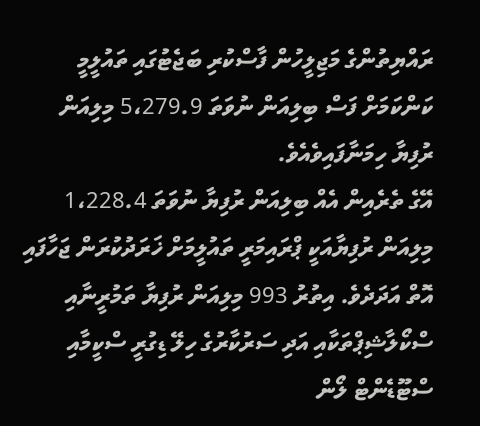ރައްޔިތުންގެ މަޖިލީހުން ފާސްކުރި ބަޖެޓުގައި ތައުލީމީ ކަންކަމަށް ފަސް ބިލިއަން ނުވަތަ 5،279.9 މިލިއަން ރުފިޔާ ހިމަނާފައިވެއެވެ.
އޭގެ ތެރެއިން އެއް ބިލިއަން ރުފިޔާ ނުވަތަ 1،228.4 މިލިއަން ރުފިޔާއަކީ ޕްރައިމަރީ ތައުލީމަށް ޚަރަދުކުރަން ޖަހާފައި އޮތް އަދަދެވެ. އިތުރު 993 މިލިއަން ރުފިޔާ ތަމުރީނާއި ސްކޯލާޝިޕްތަކާއި އަދި ސަރުކާރުގެ ހިލޭ ޑިގުރީ ސްކީމާއި ސްޓޫޑެންޓް ލޯން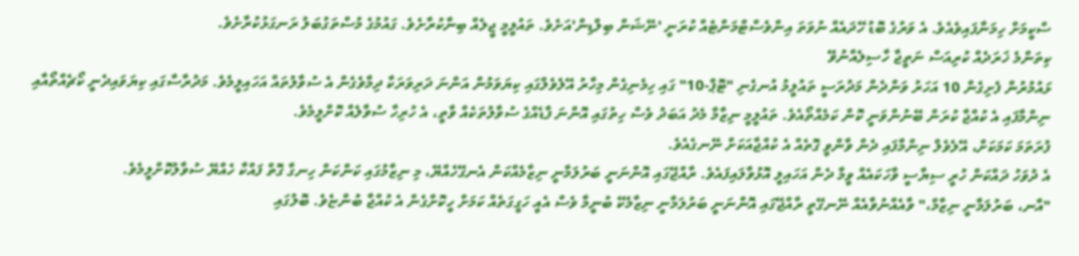ސްކީމަށް ހިމަނާފައިވެއެވެ. އެ ވަރުގެ ބޮޑު ހޭދައެއް ނުވަތަ އިންވެސްޓްމަންޓެއް ކުރަނީ 'ނޭޝަން ބިލްޑިން'އަށެވެ. ތައުލީމީ ޖީލެއް ބިނާކުރާށެވެ. ގައުމުގެ މުސްތަގުބަލު ރަނގަޅުކުރާށެވެ.
ކިތަންމެ ޚަރަދެއް ކުރިއަސް ނަތީޖާ ހާސިލެއްނުވޭ
ޅައުމުރުން ފެށިގެން 10 އަހަރު ވަންދެން މަދުރަސީ ތައުލީމު އުނގެނި "ޓޮޕް-10" ގައި ހިމެނިގެން މިހާރު އޭލެވެލްގައި ކިޔަވަމުން އަންނަ ދަރިވަރަކާ ދިމާވެގެން އެ ސުވާލުތައް އަހައިލީމެވެ. މަދުރާސާގައި ކިޔަވައިދެނީ ކޯޗެއްތޯއާއި ނިންމާފައި އެ ކުއްޖާ ކުރަން ބޭނުންވަނީ ކޮން ކަމެއްތޯއެވެ. ތައުލީމީ ނިޒާމާ މެދު އަބަދު ވެސް ހިތުގައި އޮންނަ ފާޑެއްގެ ސުވާލުތަކެއް ވާތީ، އެ ހުރިހާ ސުވާލެއް ކޮށްލީމެވެ.
ފުރަތަމަ ކަމަކަށް، އޭލެވެލް ނިންމާފައި ދެން ވާންވީ ގޮތެއް އެ ކުއްޖާއަކަށް ނޭނގެއެވެ.
އެ ދުވަހު ދައްކަން ހުރީ ސިޔާސީ ވާހަކައެއް ވީމާ ދެން އަހައިލީ އޮޅުވާލައިފައެވެ. ރާއްޖޭގައި އޮންނަނީ ބަރުލަމާނީ ނިޒާމެއްކަން އެނގޭހެއްޔޭ، މި ނިޒާމުގައި ކަންކަން ހިނގާ ގޮތް ފައްކާ ހެއްޔޭ ސުވާލުކޮށްލީމެވެ.
"އާނ، ބަރުލަމާނީ ނިޒާމް،" ވާއެއްނުވާއެއް ނޭނގޭތީ ރާއްޖޭގައި އޮންނަނީ ބަރުލަމާނީ ނިޒާމެކޭ ބުނީމާ ވެސް އެއީ ހަގީގަތެއް ކަމަށް ހީކޮށްގެން އެ ކުއްޖާ ބުންޏެވެ. ބޮލުގައި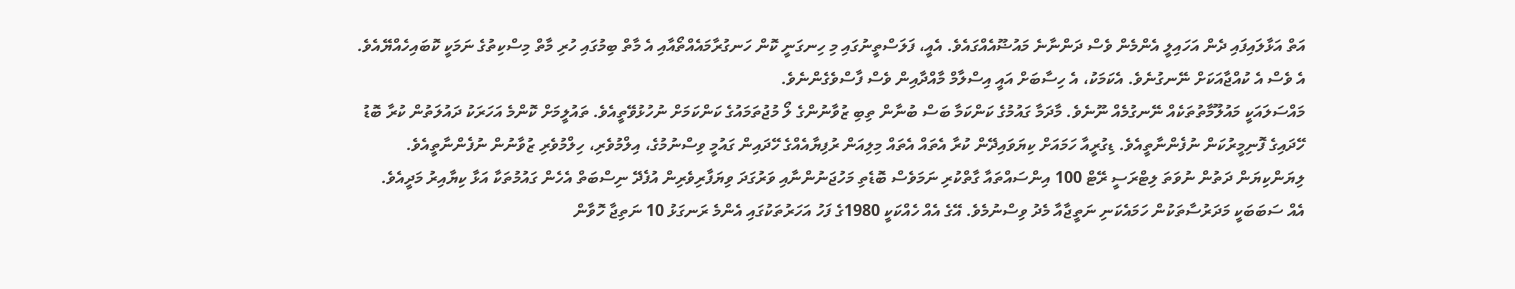އަތް އަޅާލައިފައި ދެން އަހައިލީ އެންމެން ވެސް ދަންނާނެ މައުޟޫއެއްގައެވެ. އެއީ، ފަލަސްތީނުގައި މި ހިނގަނީ ކޮން ހަނގުރާމައެއްތޯއާއި އެ މާތް ބިމުގައި ހުރި މާތް މިސްކިތުގެ ނަމަކީ ކޮބައިހެއްޔޭއެވެ.
އެ ވެސް އެ ކުއްޖާއަކަށް ނޭނގުނެވެ. އެކަމަކު، އެ ހިސާބަށް އައީ އިސްލާމް މާއްދާއިން ވެސް ފާސްވެގެންނެވެ.
މައްސަލައަކީ މައުލޫމާތުތަކެއް ނޭނގުމެއް ނޫނެވެ. މާދަމާ ގައުމުގެ ކަންކަމާ ބަސް ބުނާން ތިބި ޒުވާނުންގެ ލޯ މުޖުތަމައުގެ ކަންކަމަށް ނުހުޅުވޭތީއެވެ. ތައުލީމަށް ކޮންމެ އަހަރަކު ދައުލަތުން ކުރާ ބޮޑު ހޭދައިގެ ފޮނިމީރުކަން ނުފެންނާތީއެވެ. ޑިގުރީއާ ހަމައަށް ކިޔަވައިދޭން ކުރާ އެތައް އެތައް މިލިއަން ރުފިޔާއެއްގެ ހޭދައިން ގައުމީ ވިސްނުމުގެ، އިލްމުވެރި، ހިލްމުވެރި ޒުވާނުން ނުފެންނާތީއެވެ.
ލިޔަންކިޔަން ދަތުން ނުވަތަ ލިޓްރަސީ ރޭޓް 100 އިންސައްތައާ ގާތްކުރި ނަމަވެސް ބޮޑެތި މަހުޖަނުންނާއި ވަރުގަދަ ވިޔަފާރިވެރިން އުފެދޭ ނިސްބަތް އެހެން ގައުމުތަކާ އަޅާ ކިޔާއިރު މަދީއެވެ.
އެއް ސަބަބަކީ މަދަރުސާތަކުން ހަމައެކަނި ނަތީޖާއާ މެދު ވިސްނުމެވެ. އޭގެ އެއް ހެއްކަކީ 1980ގެ ފަހު އަހަރުތަކުގައި އެންމެ ރަނގަޅު 10 ނަތިޖާ ހޮވާން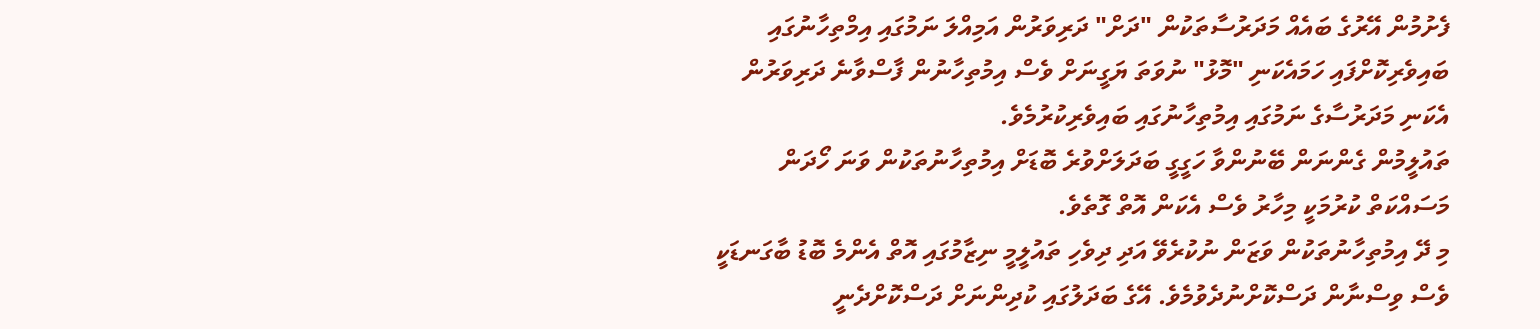ފެށުމުން އޭރުގެ ބައެއް މަދަރުސާތަކުން "ދަށް" ދަރިވަރުން އަމިއްލަ ނަމުގައި އިމްތިހާނުގައި ބައިވެރިކޮށްފައި ހަމައެކަނި "މޮޅު" ނުވަތަ ޔަގީނަށް ވެސް އިމުތިހާނުން ފާސްވާނެ ދަރިވަރުން އެކަނި މަދަރުސާގެ ނަމުގައި އިމުތިހާނުގައި ބައިވެރިކުރުމެވެ.
ތައުލީމުން ގެންނަން ބޭނުންވާ ހަގީގީ ބަދަލަށްވުރެ ބޮޑަށް އިމުތިހާނުތަކުން ވަނަ ހޯދަން މަސައްކަތް ކުރުމަކީ މިހާރު ވެސް އެކަން އޮތް ގޮތެވެ.
މި ދޭ އިމުތިހާނުތަކުން ވަޒަން ނުކުރެވޭ އަދި ދިވެހި ތައުލީމީ ނިޒާމުގައި އޮތް އެންމެ ބޮޑު ބާގަނޑަކީ ވެސް ވިސްނާން ދަސްކޮށްނުދެވުމެވެ. އޭގެ ބަދަލުގައި ކުދިންނަށް ދަސްކޮށްދެނީ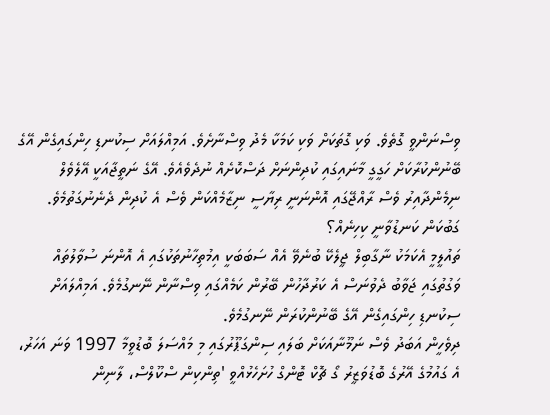ވިސްނަންވީ ގޮތެވެ. ވަކި ގޮތަކަށް ވަކި ކަމަކާ މެދު ވިސްނާށެވެ. އަމިއްލައަށް ސިކުނޑި ހިންގައިގެން އޭގެ ބޭނުންކުރާކަށް ހަގީގީ މާނައިގައި ކުދިންނަށް ދަސްކޮށެއް ނުދެވެއެވެ. އޭގެ ނަތީޖާއަކީ އޭލެވެލް ނިމެންދާއިރު ވެސް ރާއްޖޭގައި އޮންނަނީ ރިޔާސީ ނިޒާމެއްކަން ވެސް އެ ކުދިން ދެނެނުގަތުމެވެ.
ގަބުކަން ކަނޑުވާނީ ކިހިނެއް؟
ތައުލީމީ އެކަމަކު ނާގާބިލް ޖީލެކޭ ބުނެވޭ އެއް ސަބަބަކީ އިމުތިހާނުތަކުގައި އެ އޮންނަ ސުވާލުތައް ވަގުތުގައި ޖަވާބު ދެވުނަސް އެ ކަރުދާހުން ބޭރުން ކަމެއްގައި ވިސްނާން ނޭނގުމެވެ. އަމިއްލައަށް ސިކުނޑި ހިންގައިގެން އޭގެ ބޭނުންކުރަން ނޭނގުމެވެ.
ދިވެހީން އަބަދު ވެސް ނަމޫނާއަކަށް ބަލައި ސިންގަޕޫރުގައި މި މައްސަލަ ބޮޑުވީމާ 1997 ވަނަ އަހަރު، އެ ގައުމުގެ އޭރުގެ ބޮޑުވަޒީރު ގޯ ޗޮކް ޓޮންގް ހުށަހެޅުއްވީ 'ތިންކިން ސްކޫލްސް، ލާނިން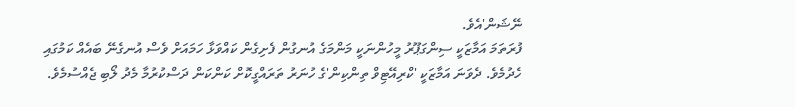ނޭޝަން'އެވެ.
ފުރަތަމަ އަމާޒަކީ ސިންގަޕޫރު މީހުންނަކީ މަންމަގެ އުނގުން ފެށިގެން ކައްވަޅާ ހަމައަށް ވެސް އުނގެނޭ ބައެއް ކަމުގައި ހެދުމެވެ. ދެވަނަ އަމާޒަކީ 'ކްރިއޭޓިވް ތިންކިން'ގެ ހުނަރު ތަރައްގީކޮށް ކަންކަން ދަސްކުރުމާ މެދު ލޯބި ޖެއްސުމެވެ.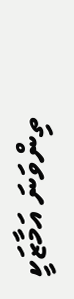ތިންވަނަ އަމާޒަކީ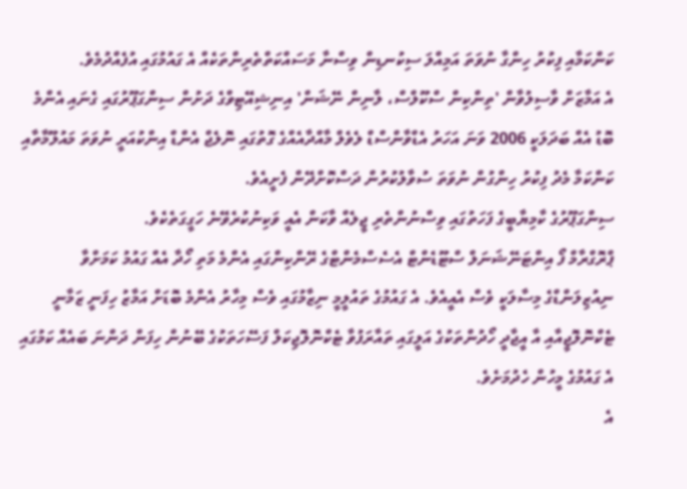ކަންކަމާއި ފިކުރު ހިންގާ ނުވަތަ އަމިއްލަ ސިކުނޑިން ވިސްނާ މަސައްކަތްތެރިންތަކެއް އެ ގައުމުގައި އުފެއްދުމެވެ.
އެ އަމާޒަށް ވާސިލުވާން 'ތިންކިން ސްކޫލްސް، ލާނިން ނޭޝަން' އިނިޝިއޭޓިވްގެ ދަށުން ސިންގަޕޫރުގައި ގެނައި އެންމެ ބޮޑު އެއް ބަދަލަކީ 2006 ވަނަ އަހަރު އެޑްވާންސްޑް ލެވެލް މާއްދާއެއްގެ ގޮތުގައި ނޮލެޖް އެންޑް އިންކުއަރީ ނުވަތަ މައުލޫމާތާއި ކަންކަމާ މެދު ފިކުރު ހިންގުން ނުވަތަ ސުވާލުކުރުން ދަސްކޮށްދޭން ފެށީއެވެ.
ސިންގަޕޫރުގެ ކާމިޔާބީގެ ފަހަތުގައި ވިސްނުންތެރި ޖީލެއް ވާކަން އެއީ ވަކިނުކުރެވޭނެ ހަގީގަތެކެވެ.
ޕްރޮގްރާމް ފޯ އިންޓަނޭޝަނަލް ސްޓޫޑެންޓް އެސެސްމެންޓްގެ ރޭންކިންގައި އެންމެ މަތި ހޯދާ އެއް ގައުމު ކަމަށްވާ ނިއުޒިލަންޑްގެ މިސާލަކީ ވެސް އެއީއެވެ. އެ ގައުމުގެ ތައުލީމީ ނިޒާމުގައި ވެސް މިހާރު އެންމެ ބޮޑަށް އަމާޒު ހިފަނީ ޒަމާނީ ޓެކްނޮލޮޖީއާއި އާ އީޖާދީ ހޯދުންތަކުގެ އަލީގައި ތައާރަފުވާ ޓެކްނޮލޮޖިކަލް ފަސޭހަތަކުގެ ބޭނުން ހިފަން ދަންނަ ބައެއް ކަމުގައި އެ ގައުމުގެ މީހުން ހެދުމަށެވެ.
އެ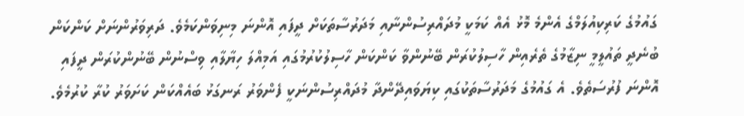ގައުމުގެ ކަރިކިއުލަމްގެ އެންމެ މޮޅު އެއް ކަމަކީ މުދައްރިސުންނާއި މަދަރުސާތަކަށް ދީފައި އޮންނަ މިނިވަންކަމެވެ. ދަރިވަރުންނަށް ކަންކަން ބުނެދީ ތައުލީމީ ނިޒާމުގެ ތެރެއިން ހާސިލުކުރަން ބޭނުންވާ ކަންކަން ހާސިލުކުރުމުގައި އަމިއްލަ ހިޔާލާއި ވިސްނުން ބޭނުންކުރަން ދީފައި އޮންނަ ފުރުސަތެވެ. އެ ގައުމުގެ މަދަރުސާތަކުގައި ކިޔަވައިދޭންދާ މުދައްރިސުންނަކީ ފެންވަރު ރަނގަޅު ބައެއްކަން ކަށަވަރު ކުރާ ކުރުމެވެ.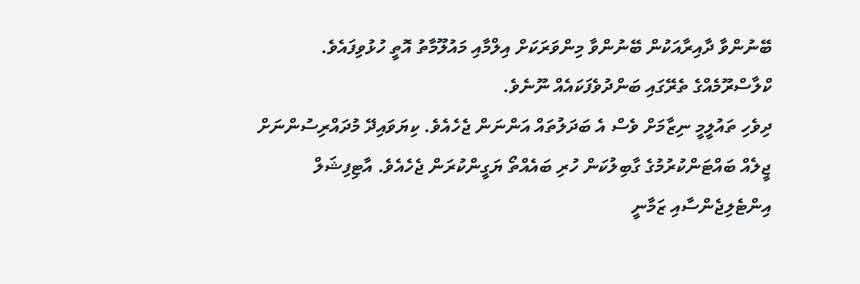ބޭނުންވާ ދާއިރާއަކުން ބޭނުންވާ މިންވަރަކަށް އިލްމާއި މައުލޫމާތު އޮތީ ހުޅުވިފައެވެ. ކްލާސްރޫމެއްގެ ތެރޭގައި ބަންދުވެފަކައެއް ނޫނެވެ.
ދިވެހި ތައުލީމީ ނިޒާމަށް ވެސް އެ ބަދަލުތައް އަންނަން ޖެހެއެވެ. ކިޔަވައިދޭ މުދައްރިސުންނަށް ޖީލެއް ބައްޓަންކުރުމުގެ ގާބިލުކަން ހުރި ބައެއްތޯ ޔަގީންކުރަން ޖެހެއެވެ. އާޓިފިޝަލް އިންޓެލިޖެންސާއި ޒަމާނީ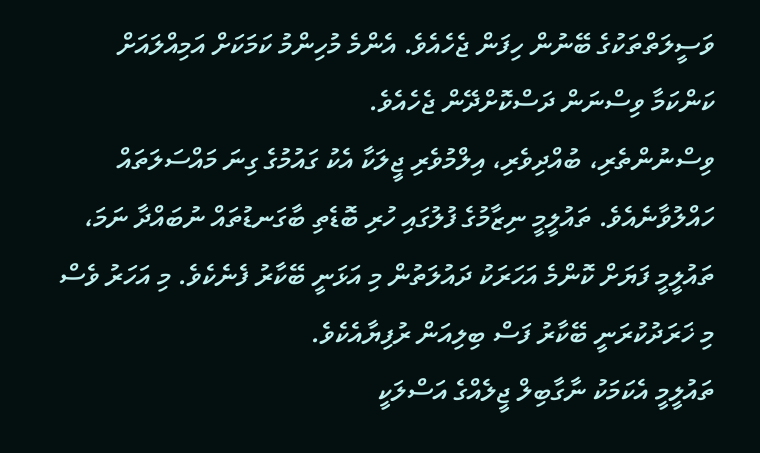ވަސީލަތްތަކުގެ ބޭނުން ހިފަން ޖެހެއެވެ. އެންމެ މުހިންމު ކަމަކަށް އަމިއްލައަށް ކަންކަމާ ވިސްނަން ދަސްކޮށްދޭން ޖެހެއެވެ.
ވިސްނުންތެރި، ބުއްދިވެރި، އިލްމުވެރި ޖީލަކާ އެކު ގައުމުގެ ގިނަ މައްސަލަތައް ހައްލުވާނެއެވެ. ތައުލީމީ ނިޒާމުގެ ފުލުގައި ހުރި ބޮޑެތި ބާގަނޑުތައް ނުބައްދާ ނަމަ، ތައުލީމީ ފަޔަށް ކޮންމެ އަހަރަކު ދައުލަތުން މި އަޅަނީ ބޭކާރު ފެނެކެވެ. މި އަހަރު ވެސް މި ޚަރަދުކުރަނީ ބޭކާރު ފަސް ބިލިއަން ރުފިޔާއެކެވެ.
ތައުލީމީ އެކަމަކު ނާގާބިލް ޖީލެއްގެ އަސްލަކީ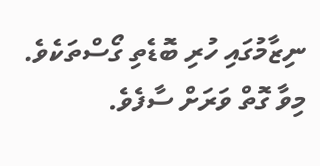ނިޒާމުގައި ހުރި ބޮޑެތި ގޯސްތަކެވެ. މިވާ ގޮތް ވަރަށް ސާފެވެ.